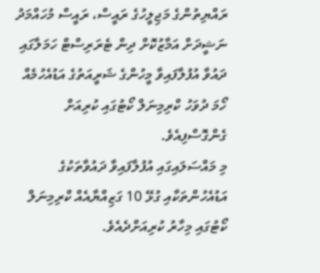ރައްޔިތުންގެ މަޖިލީހުގެ ރައީސް، ރައީސް މުހައްމަދު ނަޝީދަށް އަމާޒުކޮށް ދިން ޓެރަރިސްޓް ހަމަލާގައި ދައުވާ އުފުލާފައިވާ މީހުންގެ ޝަރީއަތުގެ އަޑުއެހުމެއް ހޯމަ ދުވަހު ކްރިމިނަލް ކޯޓުގައި ކުރިއަށް ގެންގޮސްފިއެވެ.
މި މައްސަލައިގައި އުފުލާފައިވާ ދައުވާތަކުގެ އަޑުއެހުންތަކާއި ގުޅޭ 10 ގަޒިއްޔާއެއް ކްރިމިނަލް ކޯޓުގައި މިހާރު ކުރިއަށްދެއެވެ.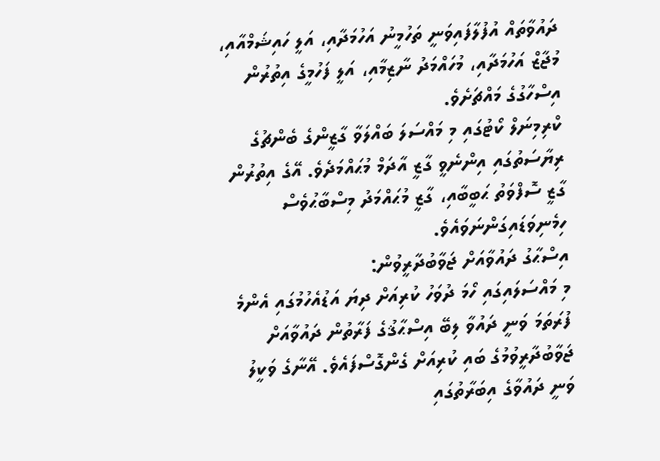ދައުވާތައް އުފުލާފައިވަނީ ތަހުމީނު އަހުމަދާއި، އަލީ ހައިޝަމްއާއި، މުޖާޒް އަހުމަދާއި، މުހައްމަދު ނާޒިމާއި، އަލީ ފަހުމީގެ އިތުރުން އިސްހާގުގެ މައްޗަށެވެ.
ކްރިމިނަލް ކޯޓުގައި މި މައްސަލަ ބައްލަވާ ގާޒީންގެ ބެންޗުގެ ރިޔާސަތުގައި އިންނެވީ ގާޒީ އާދަމް މުޙައްމަދެވެ. އޭގެ އިތުރުން ގާޒީ ސޮފްވަތު ޙަބީބާއި، ގާޒީ މުޙައްމަދު މިސްބާޙުވެސް ހިމެނިވަޑައިގަންނަވައެވެ.
އިސްޙާގު ދައުވާއަށް ޖަވާބުދާރީވުން:
މި މައްސަލައިގައި ހޯމަ ދުވަހު ކުރިއަށް ދިޔަ އަޑުއެހުމުގައި އެންމެ ފުރަތަމަ ވަނީ ދައުވާ ލިބޭ އިސްޙާޤުގެ ފަރާތުން ދައުވާއަށް ޖަވާބުދާރީވުމުގެ ބައި ކުރިއަށް ގެންގޮސްފައެވެ. އޭނާގެ ވަކީލު ވަނީ ދައުވާގެ އިބަރާތުގައި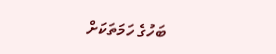ބަހުގެ ހަމަތަކަށް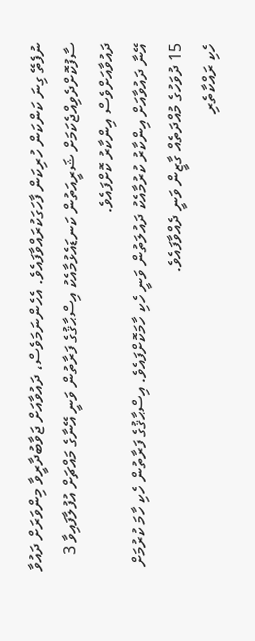ނުފެތޭ ގިނަ ކަންކަން ހުރިކަން ފާހަގަކުރައްވާފައެވެ. އެހެންނަމަވެސް، ދައުވާއަށް ޖަވާބުދާރީވާ މިންވަރަށް ދައުވާ ސާފުކޮށްދެވިއްޖެކަމަށް ޝަރީއަތުން ކަނޑައެޅުމާއެކު އިސްޙާޤުގެ ފަރާތުން ވަނީ އޭނާގެ މައްޗަށް އުފުލާފައިވާ 3 ދައުވާއަށްވެސް އިންކާރު ކޮށްފައެވެ.
އޭނާ ދައުވާއަށް އިންކާރު ކުރުމާއެކު ދައުލަތުން ވަނީ ހެކި ހާމަކޮށްފައެވެ. އިސްޙާޤުގެ ފަރާތުން ހެކި ހާމަ ކުރުމަށް 15 ދުވަހުގެ މުއްދަތެއް ގާޒީން ވަނީ ދެއްވާފައެވެ.
ހެކި ރައްކާތެރި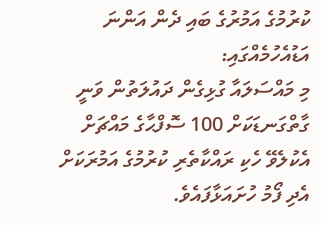ކުރުމުގެ އަމުރުގެ ބައި ދެން އަންނަ އަޑުއެހުމެއްގައި:
މި މައްސަލައާ ގުޅިގެން ދައުލަތުން ވަނީ ގާތްގަނޑަކަށް 100 ސޮފްޙާގެ މައްޗަށް އެކުލެވޭ ހެކި ރައްކާތެރި ކުރުމުގެ އަމުރަކަށް އެދި ފޯމު ހުށައަޅާފައެވެ.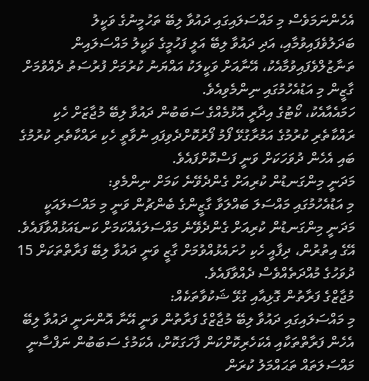އެހެންނަމަވެސް މި މައްސަލައިގައި ދައުވާ ލިބޭ ތަހުމީނުގެ ވަކީލު ބަދަލުވެފައިވުމާއި، އަދި ދައުވާ ލިބޭ އަލީ ފަހުމީގެ ވަކީލު މައްސަލައިން ތަނާޒުލްވެފައިވުމާއެކު، އޭނާއަށް ވަކީލަކު އައްޔަނު ކުރުމަށް ފުރުސަތު ދެއްވުމަށް ގާޒީން މި އަޑުއެހުމުގައި ނިންމެވިއެވެ.
ހަމައެއާއެކު، ކޯޓުގެ އިދާރީ އޮޅުމެއްގެ ސަބަބުން ދައުވާ ލިބޭ މުޖާޒަށް ހެކި ރައްކާތެރި ކުރުމުގެ އަމުރާގުޅޭ ފޯމު ފޯރުކޮށްދެވިފައި ނުވާތީ ހެކި ރައްކާތެރި ކުރުމުގެ ބައި އެހެން ދުވަހަކަށް ވަނީ ފަސްކޮށްފައެވެ.
މަދަނީ މިންގަނޑުން ކުރިއަށް ގެންދެވޭނެ ކަމަށް ނިންމެވި:
މި އަޑުއެހުމުގައި މައްސަލަ ބައްލަވާ ގާޒީންގެ ބެންޗުން ވަނީ މި މައްސަލައަކީ މަދަނީ މިންގަނޑުން ކުރިއަށް ގެންދެވޭނެ މައްސަލައެއްކަމަށް ކަނޑައަޅުއްވާފައެވެ.
އޭގެ އިތުރުން، ދިފާއީ ހެކި ހުށައެޅުއްވުމަށް ގާޒީ ވަނީ ދައުވާ ލިބޭ ފަރާތްތަކަށް 15 ދުވަހުގެ މުއްދަތެއްވެސް ދެއްވާފައެވެ.
މުޖާޒްގެ ފަރާތުން ގޮޅިއާއި ގުޅޭ ޝަކުވާތަކެއް:
މި މައްސަލައިގައި ދައުވާ ލިބޭ މުޖާޒްގެ ފަރާތުން ވަނީ އޭނާ އޮންނަނީ ދައުވާ ލިބޭ އެހެން ފަރާތްތަކާއި އެކަހެރިކޮށްކަން ފާހަގަކޮށް، އެކަމުގެ ސަބަބުން ނަފްސާނީ މައްސަލަތައް ތަޙައްމަލު ކުރަން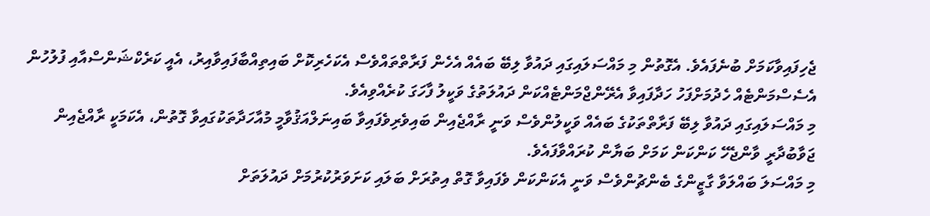ޖެހިފައިވާކަމަށް ބުނެފައެވެ. އެގޮތުން މި މައްސަލައިގައި ދައުވާ ލިބޭ ބައެއް އެހެން ފަރާތްތައްވެސް އެކަހެރިކޮށް ބައިތިއްބާފައިވާއިރު، އެއީ ކަރެކްޝަންސްއާއި ފުލުހުން އެސެސްމަންޓެއް ހެދުމަށްފަހު ހަދާފައިވާ އެރޭންޖްމަންޓެއްކަން ދައުލަތުގެ ވަކީލު ފާހަގަ ކުރެއްވިއެވެ.
މި މައްސަލައިގައި ދައުވާ ލިބޭ ފަރާތްތަކުގެ ބައެއް ވަކީލުންވެސް ވަނީ ރާއްޖެއިން ބައިވެރިވެފައިވާ ބައިނަލްއަޤުވާމީ މުއާހަދާތަކުގައިވާ ގޮތުން، އެކަމަކީ ރާއްޖެއިން ޖަވާބުދާރީ ވާންޖެހޭ ކަންކަން ކަމަށް ބަޔާން ކުރައްވާފައެވެ.
މި މައްސަލަ ބައްލަވާ ގާޒީންގެ ބެންޗުންވެސް ވަނީ އެކަންކަން ވެފައިވާ ގޮތް އިތުރަށް ބަލައި ކަށަވަރުކުރުމަށް ދައުލަތަށް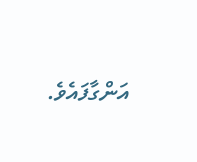އަންގާފައެވެ.